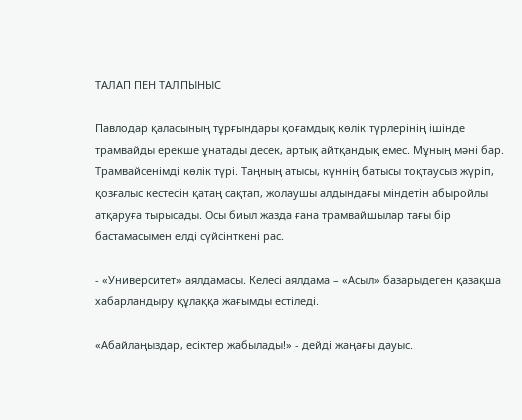ТАЛАП ПЕН ТАЛПЫНЫС

Павлодар қаласының тұрғындары қоғамдық көлік түрлерінің ішінде трамвайды ерекше ұнатады десек, артық айтқандық емес. Мұның мәні бар. Трамвайсенімді көлік түрі. Таңның атысы, күннің батысы тоқтаусыз жүріп, қозғалыс кестесін қатаң сақтап, жолаушы алдындағы міндетін абыройлы атқаруға тырысады. Осы биыл жазда ғана трамвайшылар тағы бір бастамасымен елді сүйсінткені рас.

- «Университет» аялдамасы. Келесі аялдама – «Асыл» базарыдеген қазақша хабарландыру құлаққа жағымды естіледі.

«Абайлаңыздар, есіктер жабылады!» - дейді жаңағы дауыс.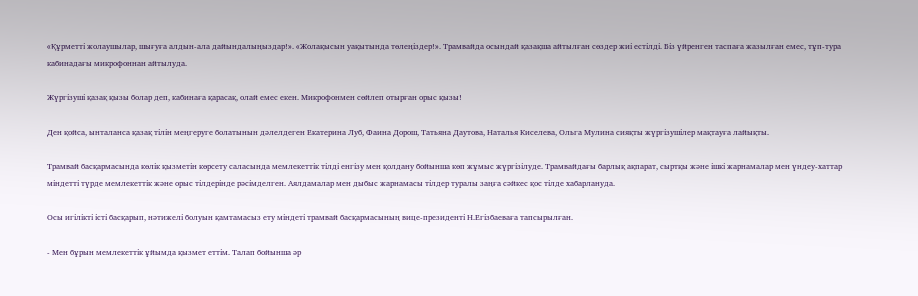«Құрметті жолаушылар, шығуға алдын-ала дайындалыңыздар!». «Жолақысын уақытында төлеңіздер!». Трамвайда осындай қазақша айтылған сөздер жиі естілді. Біз үйренген таспаға жазылған емес, тұп-тура кабинадағы микрофоннан айтылуда.

Жүргізуші қазақ қызы болар деп, кабинаға қарасақ, олай емес екен. Микрофонмен сөйлеп отырған орыс қызы!

Ден қойса, ынталанса қазақ тілін меңгеруге болатынын дәлелдеген Екатерина Луб, Фаина Дорош, Татьяна Даутова, Наталья Киселева, Ольга Мулина сияқты жүргізушілер мақтауға лайықты.

Трамвай басқармасында көлік қызметін көрсету саласында мемлекеттік тілді енгізу мен қолдану бойынша көп жұмыс жүргізілуде. Трамвайдағы барлық ақпарат, сыртқы және ішкі жарнамалар мен үндеу-хаттар міндетті түрде мемлекеттік және орыс тілдерінде рәсімделген. Аялдамалар мен дыбыс жарнамасы тілдер туралы заңға сәйкес қос тілде хабарлануда.

Осы игілікті істі басқарып, нәтижелі болуын қамтамасыз ету міндеті трамвай басқармасының вице-президенті Н.Егізбаеваға тапсырылған.

- Мен бұрын мемлекеттік ұйымда қызмет еттім. Талап бойынша әр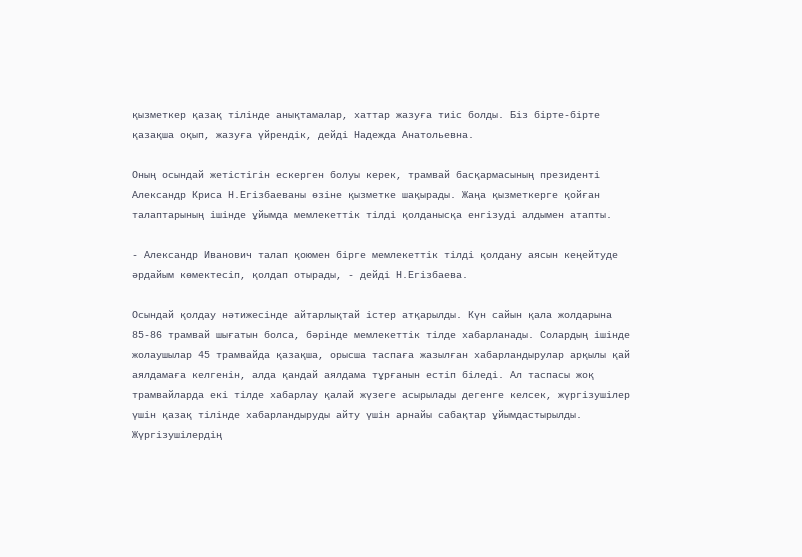қызметкер қазақ тілінде анықтамалар, хаттар жазуға тиіс болды. Біз бірте-бірте қазақша оқып, жазуға үйрендік, дейді Надежда Анатольевна.

Оның осындай жетістігін ескерген болуы керек, трамвай басқармасының президенті Александр Криса Н.Егізбаеваны өзіне қызметке шақырады. Жаңа қызметкерге қойған талаптарының ішінде ұйымда мемлекеттік тілді қолданысқа енгізуді алдымен атапты.

- Александр Иванович талап қоюмен бірге мемлекеттік тілді қолдану аясын кеңейтуде әрдайым көмектесіп, қолдап отырады, - дейді Н.Егізбаева.

Осындай қолдау нәтижесінде айтарлықтай істер атқарылды. Күн сайын қала жолдарына 85-86 трамвай шығатын болса, бәрінде мемлекеттік тілде хабарланады. Солардың ішінде жолаушылар 45 трамвайда қазақша, орысша таспаға жазылған хабарландырулар арқылы қай аялдамаға келгенін, алда қандай аялдама тұрғанын естіп біледі. Ал таспасы жоқ трамвайларда екі тілде хабарлау қалай жүзеге асырылады дегенге келсек, жүргізушілер үшін қазақ тілінде хабарландыруды айту үшін арнайы сабақтар ұйымдастырылды. Жүргізушілердің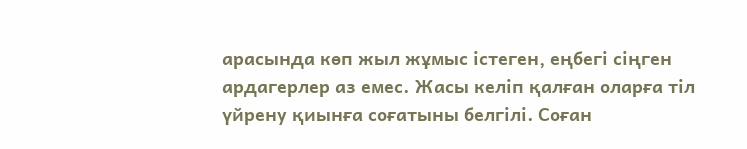арасында көп жыл жұмыс істеген, еңбегі сіңген ардагерлер аз емес. Жасы келіп қалған оларға тіл үйрену қиынға соғатыны белгілі. Соған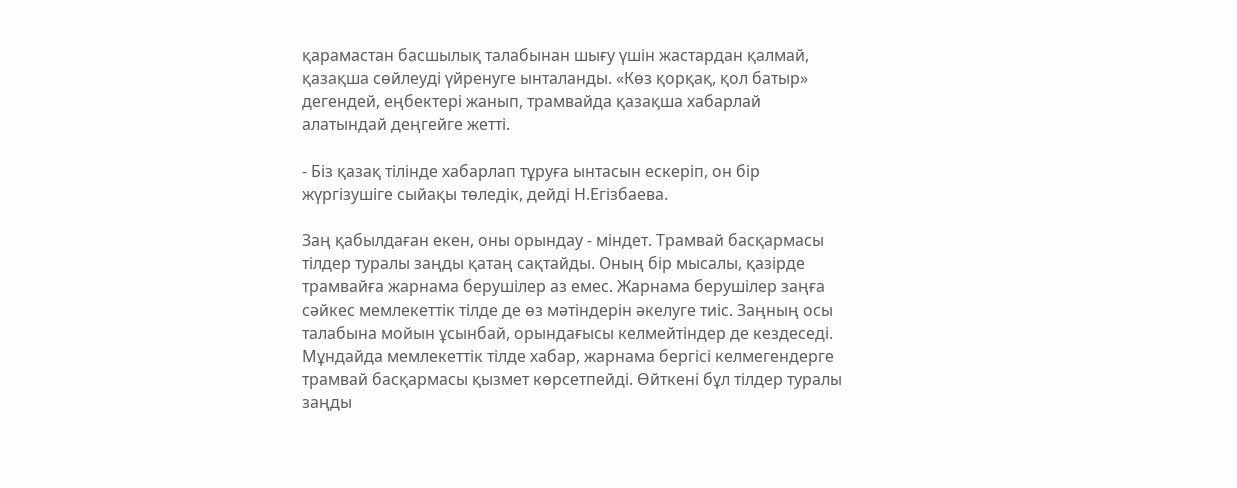қарамастан басшылық талабынан шығу үшін жастардан қалмай, қазақша сөйлеуді үйренуге ынталанды. «Көз қорқақ, қол батыр» дегендей, еңбектері жанып, трамвайда қазақша хабарлай алатындай деңгейге жетті.

- Біз қазақ тілінде хабарлап тұруға ынтасын ескеріп, он бір жүргізушіге сыйақы төледік, дейді Н.Егізбаева.

Заң қабылдаған екен, оны орындау - міндет. Трамвай басқармасы тілдер туралы заңды қатаң сақтайды. Оның бір мысалы, қазірде трамвайға жарнама берушілер аз емес. Жарнама берушілер заңға сәйкес мемлекеттік тілде де өз мәтіндерін әкелуге тиіс. Заңның осы талабына мойын ұсынбай, орындағысы келмейтіндер де кездеседі. Мұндайда мемлекеттік тілде хабар, жарнама бергісі келмегендерге трамвай басқармасы қызмет көрсетпейді. Өйткені бұл тілдер туралы заңды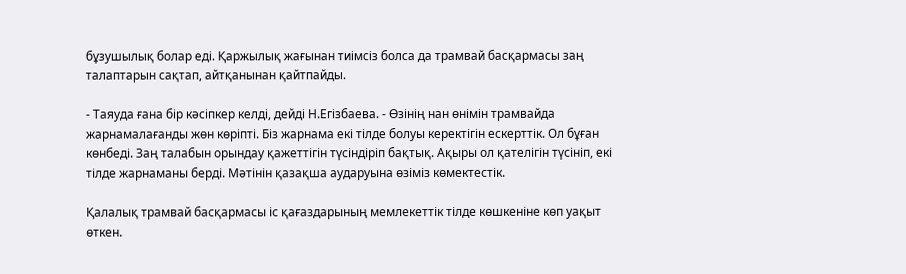бұзушылық болар еді. Қаржылық жағынан тиімсіз болса да трамвай басқармасы заң талаптарын сақтап, айтқанынан қайтпайды.

- Таяуда ғана бір кәсіпкер келді, дейді Н.Егізбаева. - Өзінің нан өнімін трамвайда жарнамалағанды жөн көріпті. Біз жарнама екі тілде болуы керектігін ескерттік. Ол бұған көнбеді. Заң талабын орындау қажеттігін түсіндіріп бақтық. Ақыры ол қателігін түсініп, екі тілде жарнаманы берді. Мәтінін қазақша аударуына өзіміз көмектестік.

Қалалық трамвай басқармасы іс қағаздарының мемлекеттік тілде көшкеніне көп уақыт өткен.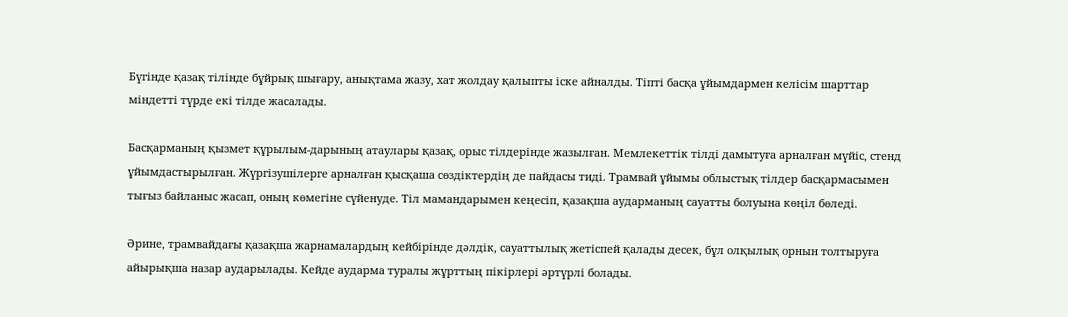Бүгінде қазақ тілінде бұйрық шығару, анықтама жазу, хат жолдау қалыпты іске айналды. Тіпті басқа ұйымдармен келісім шарттар міндетті түрде екі тілде жасалады.

Басқарманың қызмет құрылым-дарының атаулары қазақ, орыс тілдерінде жазылған. Мемлекеттік тілді дамытуға арналған мүйіс, стенд ұйымдастырылған. Жүргізушілерге арналған қысқаша сөздіктердің де пайдасы тиді. Трамвай ұйымы облыстық тілдер басқармасымен тығыз байланыс жасап, оның көмегіне сүйенуде. Тіл мамандарымен кеңесіп, қазақша аударманың сауатты болуына көңіл бөледі.

Әрине, трамвайдағы қазақша жарнамалардың кейбірінде дәлдік, сауаттылық жетіспей қалады десек, бұл олқылық орнын толтыруға айырықша назар аударылады. Кейде аударма туралы жұрттың пікірлері әртүрлі болады.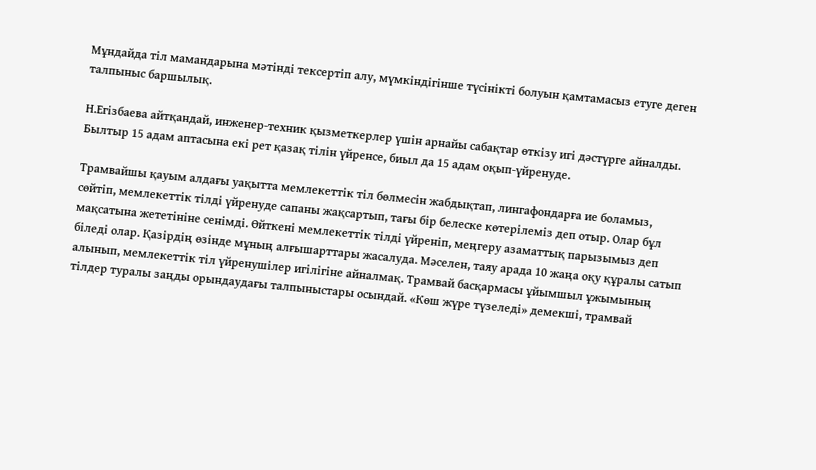Мұндайда тіл мамандарына мәтінді тексертіп алу, мүмкіндігінше түсінікті болуын қамтамасыз етуге деген талпыныс баршылық.

Н.Егізбаева айтқандай, инженер-техник қызметкерлер үшін арнайы сабақтар өткізу игі дәстүрге айналды. Былтыр 15 адам аптасына екі рет қазақ тілін үйренсе, биыл да 15 адам оқып-үйренуде.

Трамвайшы қауым алдағы уақытта мемлекеттік тіл бөлмесін жабдықтап, лингафондарға ие боламыз, сөйтіп, мемлекеттік тілді үйренуде сапаны жақсартып, тағы бір белеске көтерілеміз деп отыр. Олар бұл мақсатына жететініне сенімді. Өйткені мемлекеттік тілді үйреніп, меңгеру азаматтық парызымыз деп біледі олар. Қазірдің өзінде мұның алғышарттары жасалуда. Мәселен, таяу арада 10 жаңа оқу құралы сатып алынып, мемлекеттік тіл үйренушілер игілігіне айналмақ. Трамвай басқармасы ұйымшыл ұжымының тілдер туралы заңды орындаудағы талпыныстары осындай. «Көш жүре түзеледі» демекші, трамвай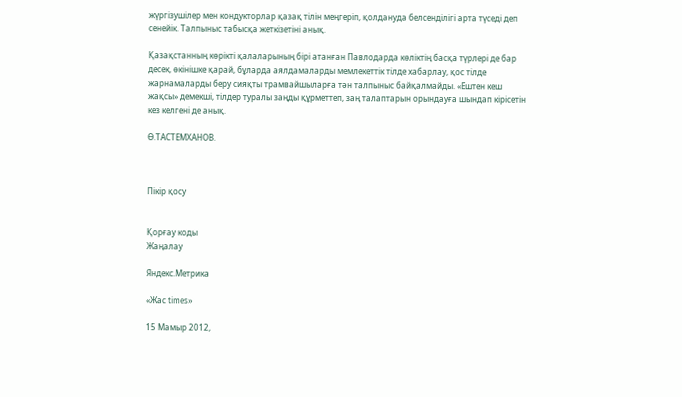жүргізушілер мен кондукторлар қазақ тілін меңгеріп, қолдануда белсенділігі арта түседі деп сенейік. Талпыныс табысқа жеткізетіні анық.

Қазақстанның көрікті қалаларының бірі атанған Павлодарда көліктің басқа түрлері де бар десек, өкінішке қарай, бұларда аялдамаларды мемлекеттік тілде хабарлау, қос тілде жарнамаларды беру сияқты трамвайшыларға тән талпыныс байқалмайды. «Ештен кеш жақсы» демекші, тілдер туралы заңды құрметтеп, заң талаптарын орындауға шындап кірісетін кез келгені де анық.

Ө.ТАСТЕМХАНОВ.



Пікір қосу


Қорғау коды
Жаңалау

Яндекс.Метрика

«Жас times»

15 Мамыр 2012,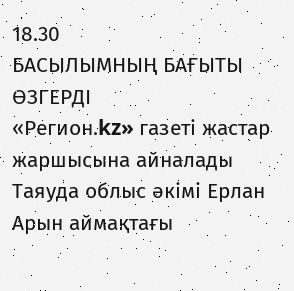18.30
БАСЫЛЫМНЫҢ БАҒЫТЫ ӨЗГЕРДІ
«Регион.kz» газеті жастар жаршысына айналады Таяуда облыс әкімі Ерлан Арын аймақтағы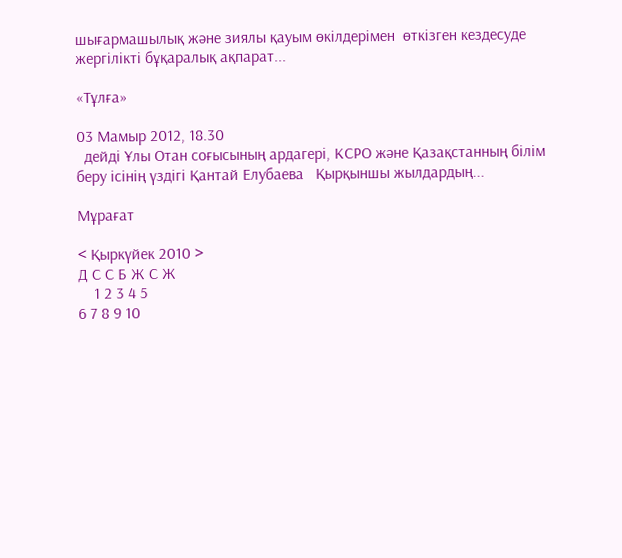шығармашылық және зиялы қауым өкілдерімен  өткізген кездесуде жергілікті бұқаралық ақпарат...

«Тұлға»

03 Мамыр 2012, 18.30
  дейді Ұлы Отан соғысының ардагері, КСРО және Қазақстанның білім беру ісінің үздігі Қантай Елубаева   Қырқыншы жылдардың...

Мұрағат

< Қыркүйек 2010 >
Д С С Б Ж С Ж
    1 2 3 4 5
6 7 8 9 10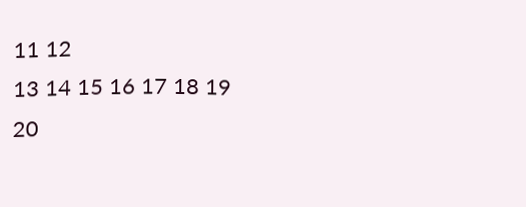11 12
13 14 15 16 17 18 19
20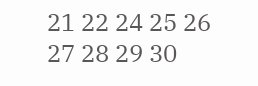21 22 24 25 26
27 28 29 30